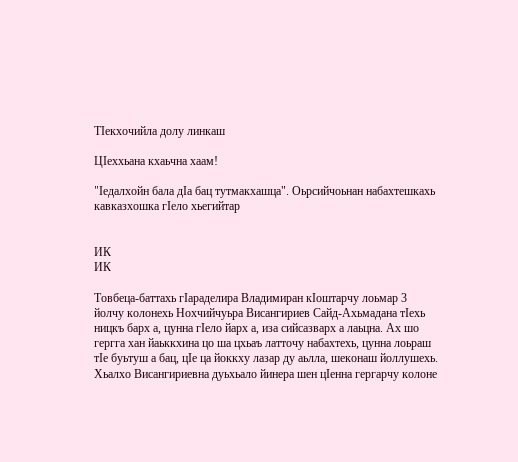ТIекхочийла долу линкаш

ЦIеххьана кхаьчна хаам!

"Iедалхойн бала дIа бац тутмакхашца". Оьрсийчоьнан набахтешкахь кавказхошка гIело хьегийтар


ИК
ИК

Товбеца-баттахь гӀараделира Владимиран кӀоштарчу лоьмар 3 йолчу колонехь Нохчийчуьра Висангириев Сайд-Ахьмадана тӀехь ницкъ барх а, цунна гӀело йарх а, иза сийсазварх а лаьцна. Ах шо гергга хан йаьккхина цо ша цхьаъ латточу набахтехь, цунна лоьраш тIе буьтуш а бац, цIе ца йоккху лазар ду аьлла, шеконаш йоллушехь. Хьалхо Висангириевна дуьхьало йинера шен цӀенна гергарчу колоне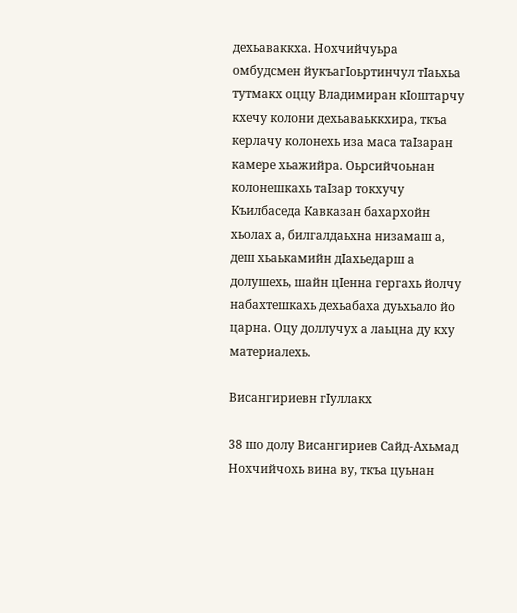дехьаваккха. Нохчийчуьра омбудсмен йукъагӀоьртинчул тӀаьхьа тутмакх оццу Владимиран кӀоштарчу кхечу колони дехьаваьккхира, ткъа керлачу колонехь иза маса таӀзаран камере хьажийра. Оьрсийчоьнан колонешкахь таIзар токхучу Къилбаседа Кавказан бахархойн хьолах а, билгалдаьхна низамаш а, деш хьаькамийн дӀахьедарш а долушехь, шайн цIенна гергахь йолчу набахтешкахь дехьабаха дуьхьало йо царна. Оцу доллучух а лаьцна ду кху материалехь.

Висангириевн гIуллакх

38 шо долу Висангириев Сайд-Ахьмад Нохчийчохь вина ву, ткъа цуьнан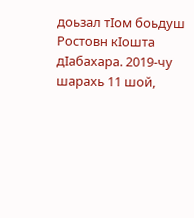доьзал тӀом боьдуш Ростовн кӀошта дӀабахара. 2019-чу шарахь 11 шой,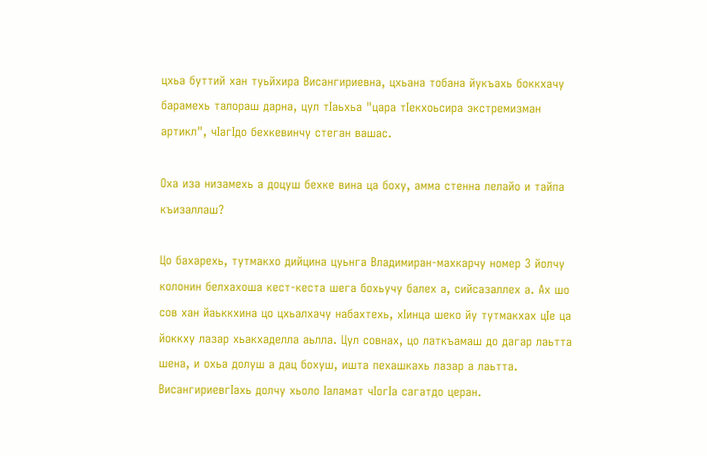цхьа буттий хан туьйхира Висангириевна, цхьана тобана йукъахь боккхачу барамехь талораш дарна, цул тӀаьхьа "цара тIекхоьсира экстремизман артикл", чӀагӀдо бехкевинчу стеган вашас.

Оха иза низамехь а доцуш бехке вина ца боху, амма стенна лелайо и тайпа къизаллаш?

Цо бахарехь, тутмакхо дийцина цуьнга Владимиран-махкарчу номер 3 йолчу колонин белхахоша кест-кеста шега бохьучу балех а, сийсазаллех а. Ах шо сов хан йаьккхина цо цхьалхачу набахтехь, хӀинца шеко йу тутмакхах цIе ца йоккху лазар хьакхаделла аьлла. Цул совнах, цо латкъамаш до дагар лаьтта шена, и охьа долуш а дац бохуш, ишта пехашкахь лазар а лаьтта. ВисангириевгIахь долчу хьоло Iаламат чIогIа сагатдо церан.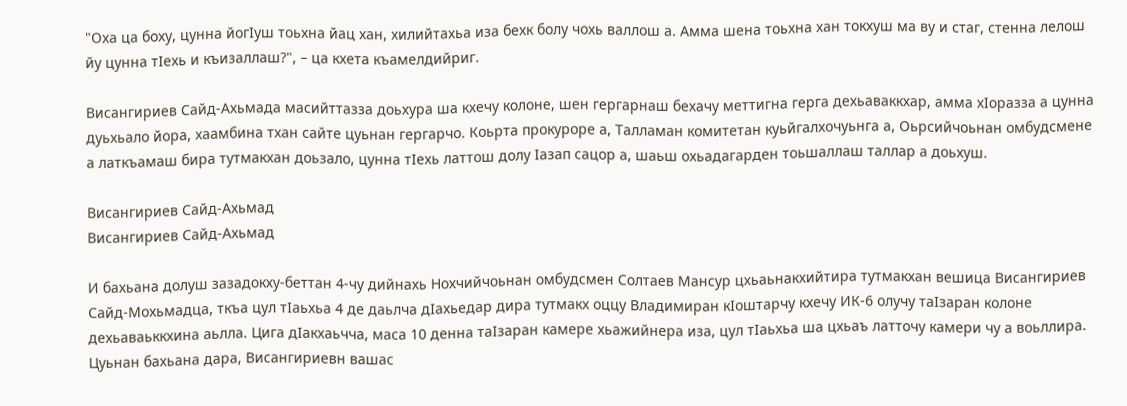"Оха ца боху, цунна йогIуш тоьхна йац хан, хилийтахьа иза бехк болу чохь валлош а. Амма шена тоьхна хан токхуш ма ву и стаг, стенна лелош йу цунна тIехь и къизаллаш?", – ца кхета къамелдийриг.

Висангириев Сайд-Ахьмада масийттазза доьхура ша кхечу колоне, шен гергарнаш бехачу меттигна герга дехьаваккхар, амма хIоразза а цунна дуьхьало йора, хаамбина тхан сайте цуьнан гергарчо. Коьрта прокуроре а, Талламан комитетан куьйгалхочуьнга а, Оьрсийчоьнан омбудсмене а латкъамаш бира тутмакхан доьзало, цунна тӀехь латтош долу Ӏазап сацор а, шаьш охьадагарден тоьшаллаш таллар а доьхуш.

Висангириев Сайд-Ахьмад
Висангириев Сайд-Ахьмад

И бахьана долуш зазадокху-беттан 4-чу дийнахь Нохчийчоьнан омбудсмен Солтаев Мансур цхьаьнакхийтира тутмакхан вешица Висангириев Сайд-Мохьмадца, ткъа цул тIаьхьа 4 де даьлча дӀахьедар дира тутмакх оццу Владимиран кӀоштарчу кхечу ИК-6 олучу таӀзаран колоне дехьаваьккхина аьлла. Цига дӀакхаьчча, маса 10 денна таӀзаран камере хьажийнера иза, цул тӀаьхьа ша цхьаъ латточу камери чу а воьллира. Цуьнан бахьана дара, Висангириевн вашас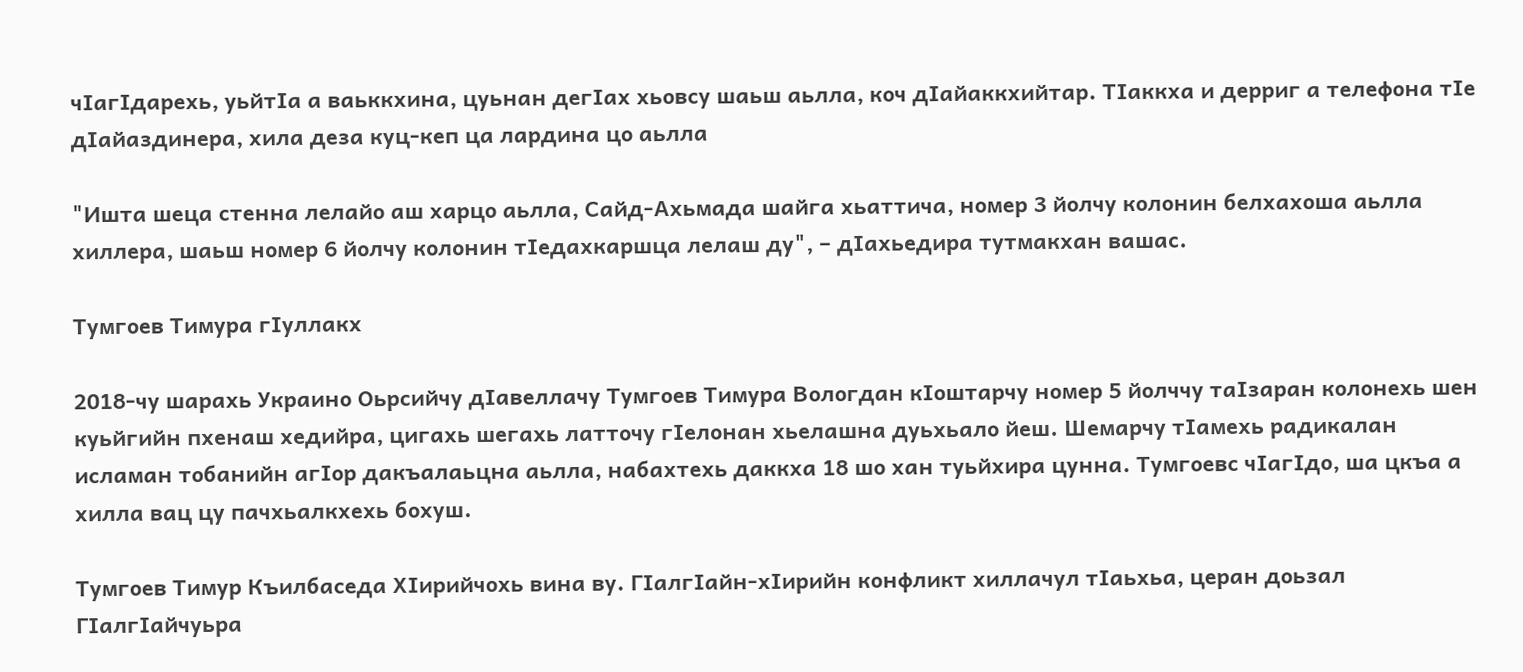чӀагӀдарехь, уьйтIа а ваьккхина, цуьнан дегIах хьовсу шаьш аьлла, коч дIайаккхийтар. ТIаккха и дерриг а телефона тIе дIайаздинера, хила деза куц-кеп ца лардина цо аьлла

"Ишта шеца стенна лелайо аш харцо аьлла, Сайд-Ахьмада шайга хьаттича, номер 3 йолчу колонин белхахоша аьлла хиллера, шаьш номер 6 йолчу колонин тIедахкаршца лелаш ду", – дIахьедира тутмакхан вашас.

Тумгоев Тимура гIуллакх

2018-чу шарахь Украино Оьрсийчу дӀавеллачу Тумгоев Тимура Вологдан кӀоштарчу номер 5 йолччу таӀзаран колонехь шен куьйгийн пхенаш хедийра, цигахь шегахь латточу гӀелонан хьелашна дуьхьало йеш. Шемарчу тӀамехь радикалан исламан тобанийн агӀор дакъалаьцна аьлла, набахтехь даккха 18 шо хан туьйхира цунна. Тумгоевс чӀагӀдо, ша цкъа а хилла вац цу пачхьалкхехь бохуш.

Тумгоев Тимур Къилбаседа ХIирийчохь вина ву. ГIалгIайн-хIирийн конфликт хиллачул тIаьхьа, церан доьзал ГIалгIайчуьра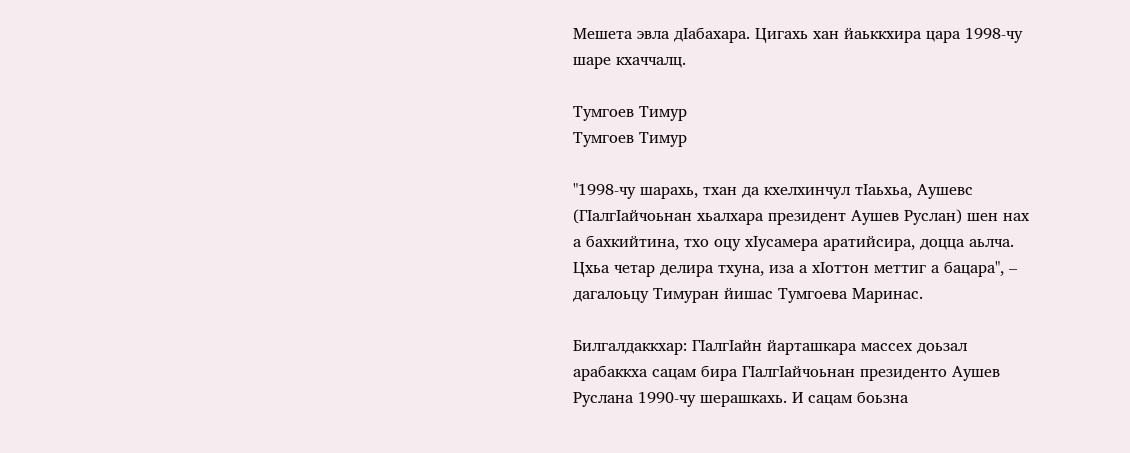Мешета эвла дIабахара. Цигахь хан йаьккхира цара 1998-чу шаре кхаччалц.

Тумгоев Тимур
Тумгоев Тимур

"1998-чу шарахь, тхан да кхелхинчул тIаьхьа, Аушевс (ГIалгIайчоьнан хьалхара президент Аушев Руслан) шен нах а бахкийтина, тхо оцу хIусамера аратийсира, доцца аьлча. Цхьа четар делира тхуна, иза а хIоттон меттиг а бацара", – дагалоьцу Тимуран йишас Тумгоева Маринас.

Билгалдаккхар: ГӀалгӀайн йарташкара массех доьзал арабаккха сацам бира ГӀалгӀайчоьнан президенто Аушев Руслана 1990-чу шерашкахь. И сацам боьзна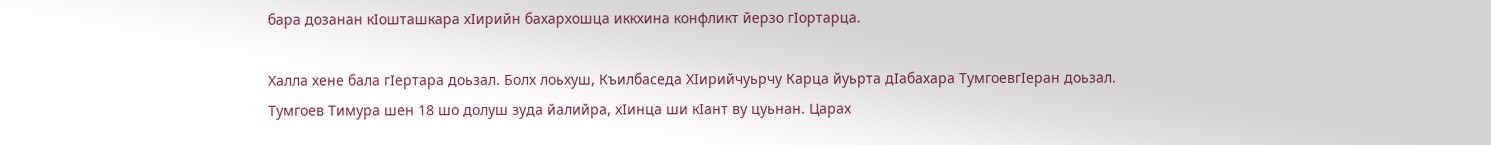бара дозанан кӀошташкара хIирийн бахархошца иккхина конфликт йерзо гӀортарца.

Халла хене бала гIертара доьзал. Болх лоьхуш, Къилбаседа ХӀирийчуьрчу Карца йуьрта дӀабахара ТумгоевгӀеран доьзал. Тумгоев Тимура шен 18 шо долуш зуда йалийра, хӀинца ши кӀант ву цуьнан. Царах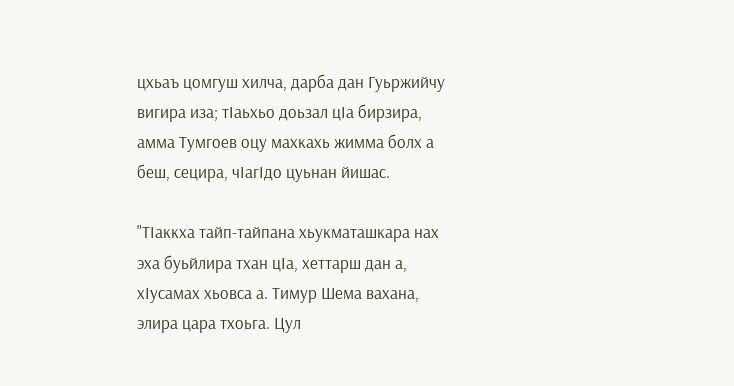цхьаъ цомгуш хилча, дарба дан Гуьржийчу вигира иза; тӀаьхьо доьзал цӀа бирзира, амма Тумгоев оцу махкахь жимма болх а беш, сецира, чӀагӀдо цуьнан йишас.

"ТӀаккха тайп-тайпана хьукматашкара нах эха буьйлира тхан цӀа, хеттарш дан а, хIусамах хьовса а. Тимур Шема вахана, элира цара тхоьга. Цул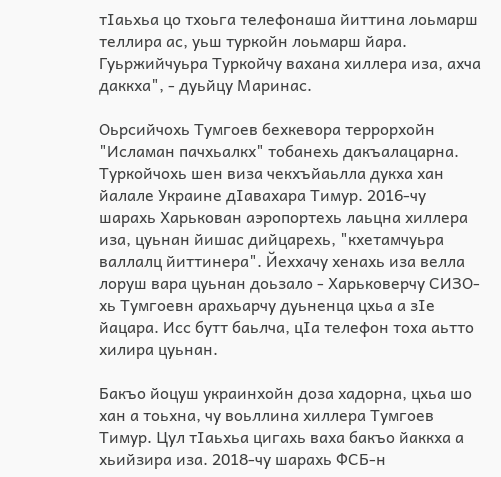тӀаьхьа цо тхоьга телефонаша йиттина лоьмарш теллира ас, уьш туркойн лоьмарш йара. Гуьржийчуьра Туркойчу вахана хиллера иза, ахча даккха", - дуьйцу Маринас.

Оьрсийчохь Тумгоев бехкевора террорхойн "Исламан пачхьалкх" тобанехь дакъалацарна. Туркойчохь шен виза чекхъйаьлла дукха хан йалале Украине дӀавахара Тимур. 2016-чу шарахь Харькован аэропортехь лаьцна хиллера иза, цуьнан йишас дийцарехь, "кхетамчуьра валлалц йиттинера". Йеххачу хенахь иза велла лоруш вара цуьнан доьзало - Харьковерчу СИЗО-хь Тумгоевн арахьарчу дуьненца цхьа а зӀе йацара. Исс бутт баьлча, цӀа телефон тоха аьтто хилира цуьнан.

Бакъо йоцуш украинхойн доза хадорна, цхьа шо хан а тоьхна, чу воьллина хиллера Тумгоев Тимур. Цул тIаьхьа цигахь ваха бакъо йаккха а хьийзира иза. 2018-чу шарахь ФСБ-н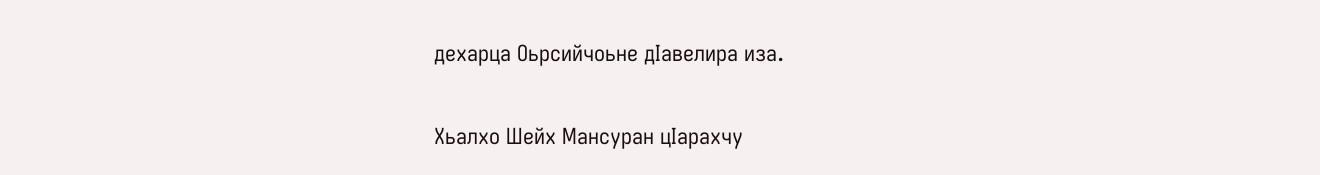дехарца Оьрсийчоьне дIавелира иза.

Хьалхо Шейх Мансуран цӀарахчу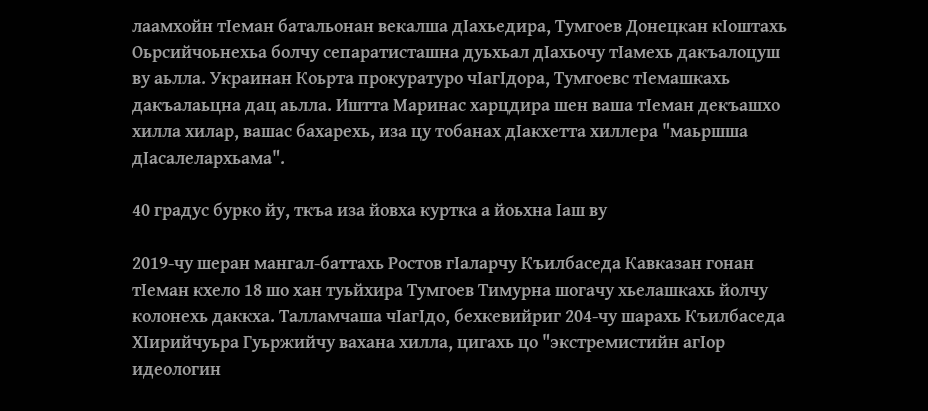лаамхойн тӀеман батальонан векалша дӀахьедира, Тумгоев Донецкан кӀоштахь Оьрсийчоьнехьа болчу сепаратисташна дуьхьал дӀахьочу тIамехь дакъалоцуш ву аьлла. Украинан Коьрта прокуратуро чӀагӀдора, Тумгоевс тIемашкахь дакъалаьцна дац аьлла. Иштта Маринас харцдира шен ваша тIеман декъашхо хилла хилар, вашас бахарехь, иза цу тобанах дӀакхетта хиллера "маьршша дӀасалелархьама".

40 градус бурко йу, ткъа иза йовха куртка а йоьхна Iаш ву

2019-чу шеран мангал-баттахь Ростов гӀаларчу Къилбаседа Кавказан гонан тӀеман кхело 18 шо хан туьйхира Тумгоев Тимурна шогачу хьелашкахь йолчу колонехь даккха. Талламчаша чIагIдо, бехкевийриг 204-чу шарахь Къилбаседа ХӀирийчуьра Гуьржийчу вахана хилла, цигахь цо "экстремистийн агӀор идеологин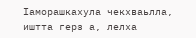Ӏаморашкахула чекхваьлла, иштта герз а, лелха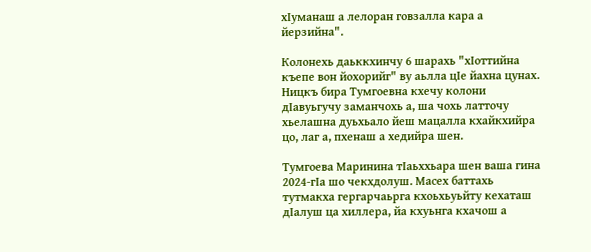хӀуманаш а лелоран говзалла кара а йерзийна".

Колонехь даьккхинчу 6 шарахь "хӀоттийна къепе вон йохорийг" ву аьлла цIе йахна цунах. Ницкъ бира Тумгоевна кхечу колони дIавуьгучу заманчохь а, ша чохь латточу хьелашна дуьхьало йеш мацалла кхайкхийра цо, лаг а, пхенаш а хедийра шен.

Тумгоева Маринина тӀаьххьара шен ваша гина 2024-гӀа шо чекхдолуш. Масех баттахь тутмакха гергарчаьрга кхоьхьуьйту кехаташ дIалуш ца хиллера, йа кхуьнга кхачош а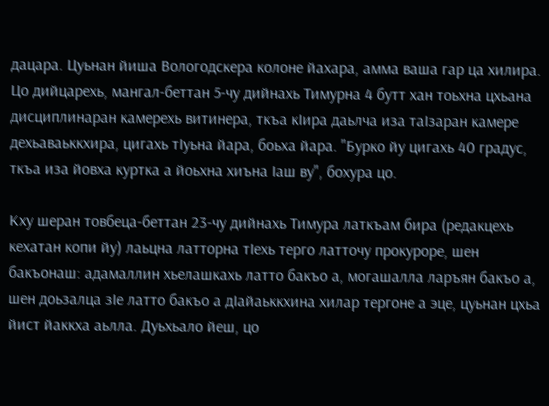дацара. Цуьнан йиша Вологодскера колоне йахара, амма ваша гар ца хилира. Цо дийцарехь, мангал-беттан 5-чу дийнахь Тимурна 4 бутт хан тоьхна цхьана дисциплинаран камерехь витинера, ткъа кӀира даьлча иза таӀзаран камере дехьаваьккхира, цигахь тIуьна йара, боьха йара. "Бурко йу цигахь 40 градус, ткъа иза йовха куртка а йоьхна хиъна Ӏаш ву", бохура цо.

Кху шеран товбеца-беттан 23-чу дийнахь Тимура латкъам бира (редакцехь кехатан копи йу) лаьцна латторна тӀехь терго латточу прокуроре, шен бакъонаш: адамаллин хьелашкахь латто бакъо а, могашалла ларъян бакъо а, шен доьзалца зӀе латто бакъо а дӀайаьккхина хилар тергоне а эце, цуьнан цхьа йист йаккха аьлла. Дуьхьало йеш, цо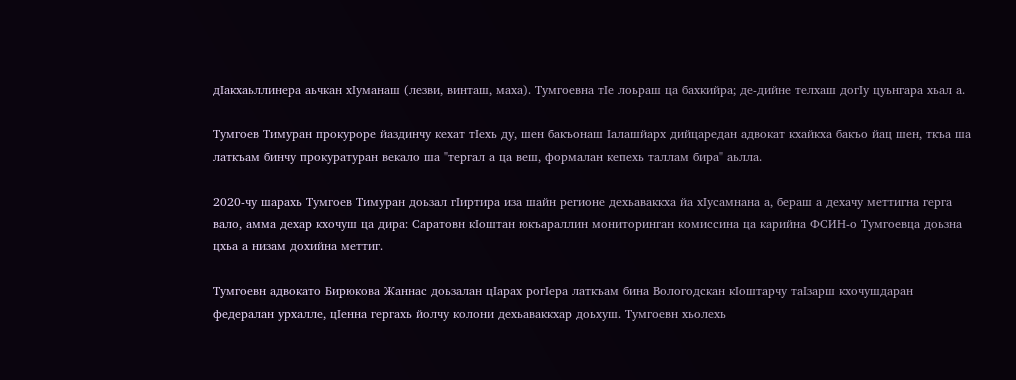дӀакхаьллинера аьчкан хӀуманаш (лезви, винташ, маха). Тумгоевна тIе лоьраш ца бахкийра; де-дийне телхаш догIу цуьнгара хьал а.

Тумгоев Тимуран прокуроре йаздинчу кехат тӀехь ду, шен бакъонаш Iалашйарх дийцаредан адвокат кхайкха бакъо йац шен, ткъа ша латкъам бинчу прокуратуран векало ша "тергал а ца веш, формалан кепехь таллам бира" аьлла.

2020-чу шарахь Тумгоев Тимуран доьзал гӀиртира иза шайн регионе дехьаваккха йа хӀусамнана а, бераш а дехачу меттигна герга вало, амма дехар кхочуш ца дира: Саратовн кӀоштан юкъараллин мониторинган комиссина ца карийна ФСИН-о Тумгоевца доьзна цхьа а низам дохийна меттиг.

Тумгоевн адвокато Бирюкова Жаннас доьзалан цӀарах рогӀера латкъам бина Вологодскан кӀоштарчу таӀзарш кхочушдаран федералан урхалле, цӀенна гергахь йолчу колони дехьаваккхар доьхуш. Тумгоевн хьолехь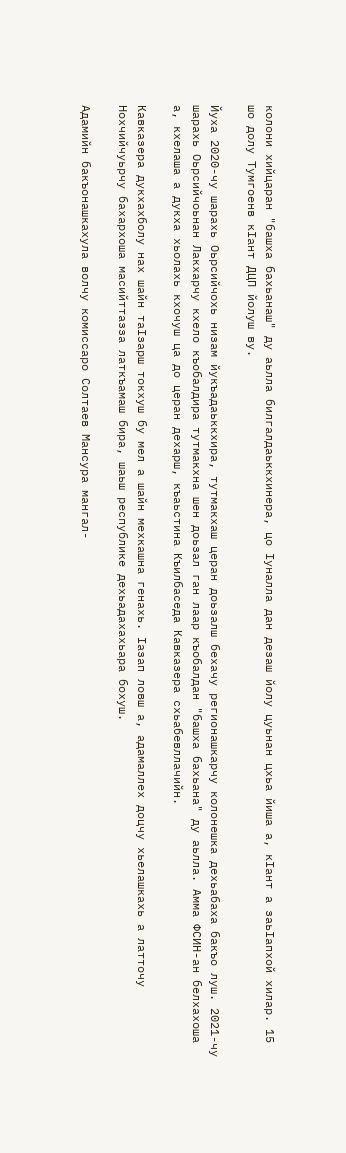колони хийцаран "башха бахьанаш" ду аьлла билгалдаьккхинера, цо Iуналла дан дезаш йолу цуьнан цхьа йиша а, кIант а заьIапхой хилар. 15 шо долу Тумгоенв кIант ДЦП йолуш ву.

Йуха 2020-чу шарахь Оьрсийчохь низам йукъадаьккхира, тутмакхаш церан доьзалш бехачу регионашкарчу колонешка дехьабаха бакъо луш. 2021-чу шарахь Оьрсийчоьнан Лакхарчу кхело къобалдира тутмакхна шен доьзал ган лаар къобалдан "башха бахьана" ду аьлла. Амма ФСИН-ан белхахоша а, кхелаша а дукха хьолахь кхочуш ца до церан дехарш, къаьстина Къилбаседа Кавказера схьабевллачийн.

Кавказера дукхахболу нах шайн таӀзарш токхуш бу мел а шайн мехкашна генахь. Ӏазап ловш а, адамаллех доцчу хьелашкахь а латточу Нохчийчуьрчу бахархоша масийттазза латкъамаш бира, шаьш республике дехьадахахьара бохуш.

Адамийн бакъонашкахула волчу комиссаро Солтаев Мансура мангал-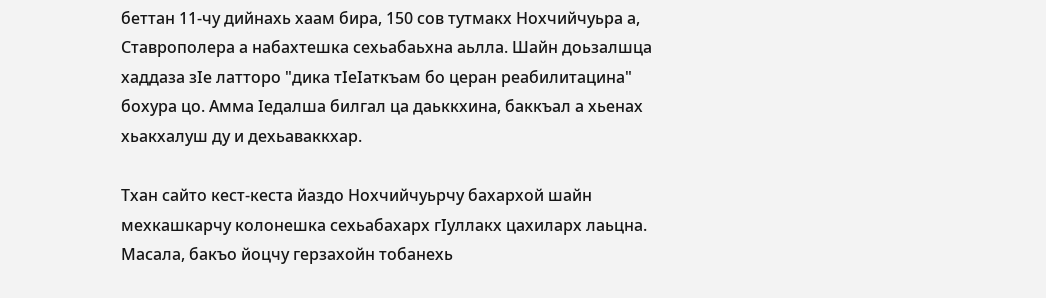беттан 11-чу дийнахь хаам бира, 150 сов тутмакх Нохчийчуьра а, Ставрополера а набахтешка сехьабаьхна аьлла. Шайн доьзалшца хаддаза зӀе латторо "дика тӀеӀаткъам бо церан реабилитацина" бохура цо. Амма Ӏедалша билгал ца даьккхина, баккъал а хьенах хьакхалуш ду и дехьаваккхар.

Тхан сайто кест-кеста йаздо Нохчийчуьрчу бахархой шайн мехкашкарчу колонешка сехьабахарх гIуллакх цахиларх лаьцна. Масала, бакъо йоцчу герзахойн тобанехь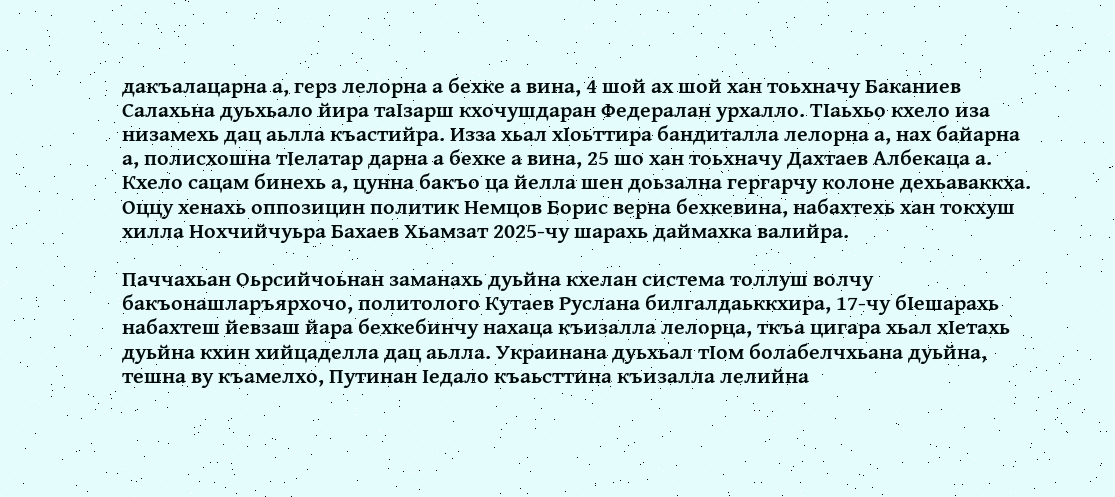дакъалацарна а, герз лелорна а бехке а вина, 4 шой ах шой хан тоьхначу Баканиев Салахьна дуьхьало йира таӀзарш кхочушдаран Федералан урхалло. ТӀаьхьо кхело иза низамехь дац аьлла къастийра. Изза хьал хӀоьттира бандиталла лелорна а, нах байарна а, полисхошна тӀелатар дарна а бехке а вина, 25 шо хан тоьхначу Дахтаев Албекаца а. Кхело сацам бинехь а, цунна бакъо ца йелла шен доьзална гергарчу колоне дехьаваккха. Оццу хенахь оппозицин политик Немцов Борис верна бехкевина, набахтехь хан токхуш хилла Нохчийчуьра Бахаев Хьамзат 2025-чу шарахь даймахка валийра.

Паччахьан Оьрсийчоьнан заманахь дуьйна кхелан система толлуш волчу бакъонашларъярхочо, политолого Кутаев Руслана билгалдаьккхира, 17-чу бӀешарахь набахтеш йевзаш йара бехкебинчу нахаца къизалла лелорца, ткъа цигара хьал хӀетахь дуьйна кхин хийцаделла дац аьлла. Украинана дуьхьал тӀом болабелчхьана дуьйна, тешна ву къамелхо, Путинан Ӏедало къаьсттина къизалла лелийна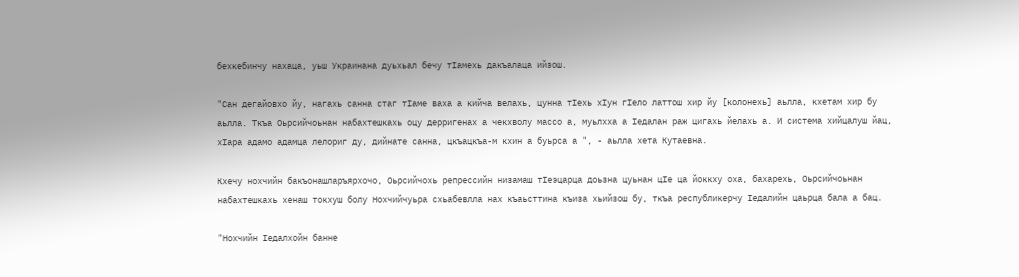бехкебинчу нахаца, уьш Украинана дуьхьал бечу тӀамехь дакъалаца ийзош.

"Сан дегайовхо йу, нагахь санна стаг тӀаме ваха а кийча велахь, цунна тIехь хӀун гӀело латтош хир йу [колонехь] аьлла, кхетам хир бу аьлла. Ткъа Оьрсийчоьнан набахтешкахь оцу дерригенах а чекхволу массо а, муьлхха а Iедалан раж цигахь йелахь а. И система хийцалуш йац, хӀара адамо адамца лелориг ду, дийнате санна, цкъацкъа-м кхин а буьрса а ", - аьлла хета Кутаевна.

Кхечу нохчийн бакъонашларъярхочо, Оьрсийчохь репрессийн низамаш тӀеэцарца доьзна цуьнан цIе ца йоккху оха, бахарехь, Оьрсийчоьнан набахтешкахь хенаш токхуш болу Нохчийчуьра схьабевлла нах къаьсттина къиза хьийзош бу, ткъа республикерчу Ӏедалийн цаьрца бала а бац.

"Нохчийн Ӏедалхойн банне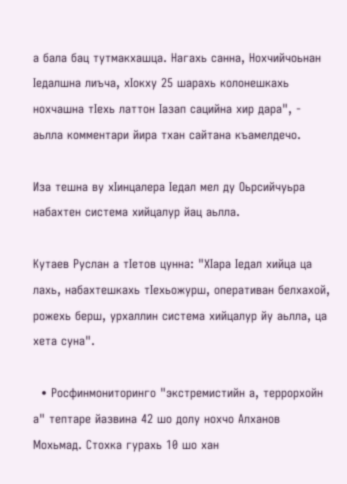а бала бац тутмакхашца. Нагахь санна, Нохчийчоьнан Ӏедалшна лиъча, хIокху 25 шарахь колонешкахь нохчашна тIехь латтон Iазап сацийна хир дара", - аьлла комментари йира тхан сайтана къамелдечо.

Иза тешна ву хIинцалера Iедал мел ду Оьрсийчуьра набахтен система хийцалур йац аьлла.

Кутаев Руслан а тIетов цунна: "ХIара Iедал хийца ца лахь, набахтешкахь тIехьожурш, оперативан белхахой, рожехь берш, урхаллин система хийцалур йу аьлла, ца хета суна".

  • Росфинмониторинго "экстремистийн а, террорхойн а" тептаре йазвина 42 шо долу нохчо Алханов Мохьмад. Стохка гурахь 10 шо хан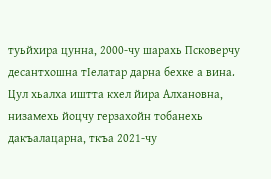туьйхира цунна, 2000-чу шарахь Псковерчу десантхошна тӀелатар дарна бехке а вина. Цул хьалха иштта кхел йира Алхановна, низамехь йоцчу герзахойн тобанехь дакъалацарна, ткъа 2021-чу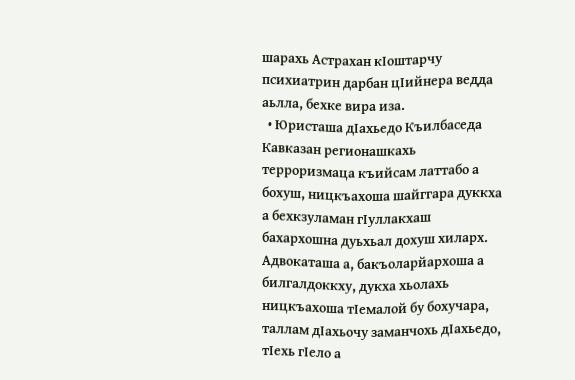шарахь Астрахан кӀоштарчу психиатрин дарбан цӀийнера ведда аьлла, бехке вира иза.
  • Юристаша дIахьедо Къилбаседа Кавказан регионашкахь терроризмаца къийсам латтабо а бохуш, ницкъахоша шайггара дуккха а бехкзуламан гIуллакхаш бахархошна дуьхьал дохуш хиларх. Адвокаташа а, бакъоларйархоша а билгалдоккху, дукха хьолахь ницкъахоша тIемалой бу бохучара, таллам дIахьочу заманчохь дIахьедо, тIехь гIело а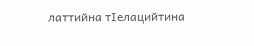латтийна тIелацийтина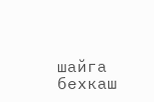шайга бехкаш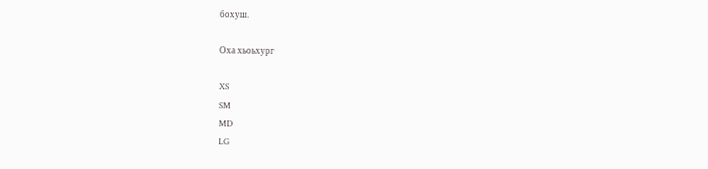бохуш.

Оха хьоьхург

XS
SM
MD
LG